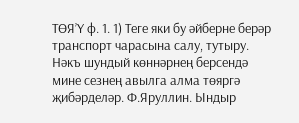ТӨЯ’Ү ф. 1. 1) Теге яки бу әйберне берәр транспорт чарасына салу, тутыру. Нәкъ шундый көннәрнең берсендә мине сезнең авылга алма төяргә җибәрделәр. Ф.Яруллин. Ындыр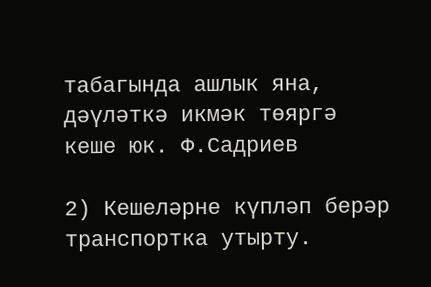табагында ашлык яна, дәүләткә икмәк төяргә кеше юк. Ф.Садриев

2) Кешеләрне күпләп берәр транспортка утырту.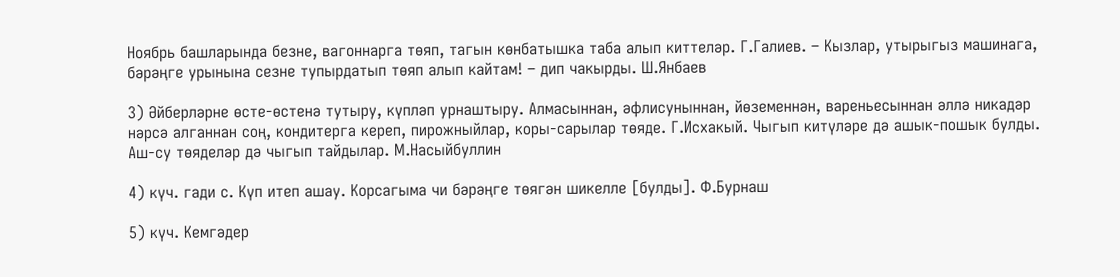Ноябрь башларында безне, вагоннарга төяп, тагын көнбатышка таба алып киттеләр. Г.Галиев. – Кызлар, утырыгыз машинага, бәрәңге урынына сезне тупырдатып төяп алып кайтам! – дип чакырды. Ш.Янбаев

3) Әйберләрне өсте-өстенә тутыру, күпләп урнаштыру. Алмасыннан, әфлисуныннан, йөземеннән, вареньесыннан әллә никадәр нәрсә алганнан соң, кондитерга кереп, пирожныйлар, коры-сарылар төяде. Г.Исхакый. Чыгып китүләре дә ашык-пошык булды. Аш-су төяделәр дә чыгып тайдылар. М.Насыйбуллин

4) күч. гади с. Күп итеп ашау. Корсагыма чи бәрәңге төягән шикелле [булды]. Ф.Бурнаш

5) күч. Кемгәдер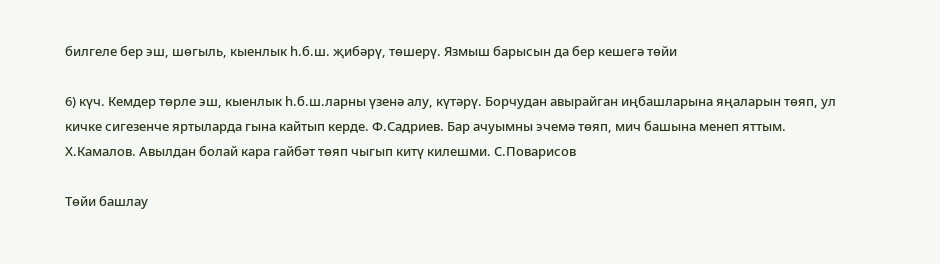билгеле бер эш, шөгыль, кыенлык һ.б.ш. җибәрү, төшерү. Язмыш барысын да бер кешегә төйи

6) күч. Кемдер төрле эш, кыенлык һ.б.ш.ларны үзенә алу, күтәрү. Борчудан авырайган иңбашларына яңаларын төяп, ул кичке сигезенче яртыларда гына кайтып керде. Ф.Садриев. Бар ачуымны эчемә төяп, мич башына менеп яттым. Х.Камалов. Авылдан болай кара гайбәт төяп чыгып китү килешми. С.Поварисов

Төйи башлау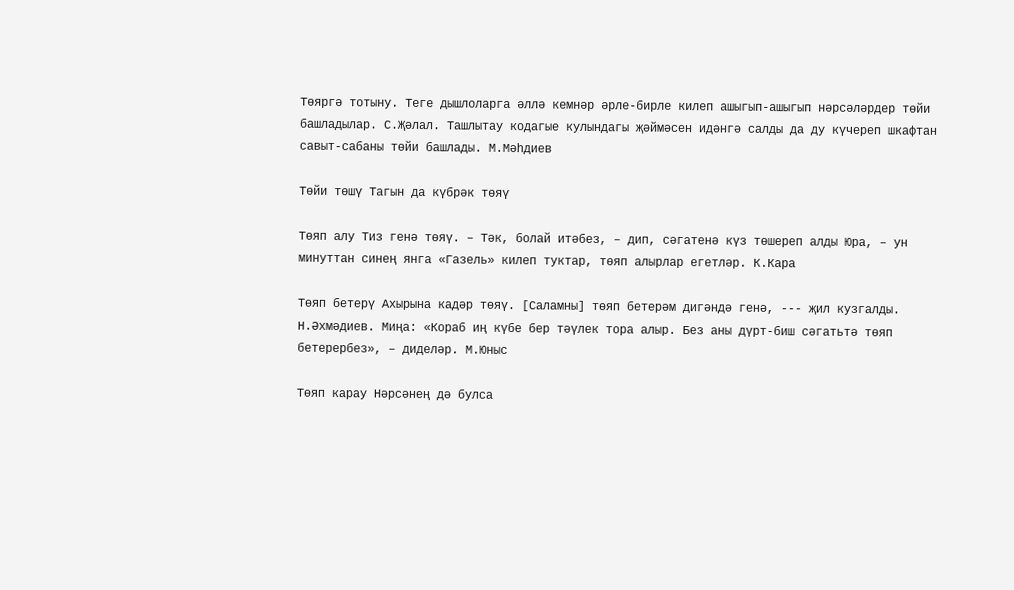Төяргә тотыну. Теге дышлоларга әллә кемнәр әрле-бирле килеп ашыгып-ашыгып нәрсәләрдер төйи башладылар. С.Җәлал. Ташлытау кодагые кулындагы җәймәсен идәнгә салды да ду күчереп шкафтан савыт-сабаны төйи башлады. М.Мәһдиев

Төйи төшү Тагын да күбрәк төяү

Төяп алу Тиз генә төяү. – Тәк, болай итәбез, – дип, сәгатенә күз төшереп алды Юра, – ун минуттан синең янга «Газель» килеп туктар, төяп алырлар егетләр. К.Кара

Төяп бетерү Ахырына кадәр төяү. [Саламны] төяп бетерәм дигәндә генә, --- җил кузгалды. Н.Әхмәдиев. Миңа: «Кораб иң күбе бер тәүлек тора алыр. Без аны дүрт-биш сәгатьтә төяп бетерербез», – диделәр. М.Юныс

Төяп карау Нәрсәнең дә булса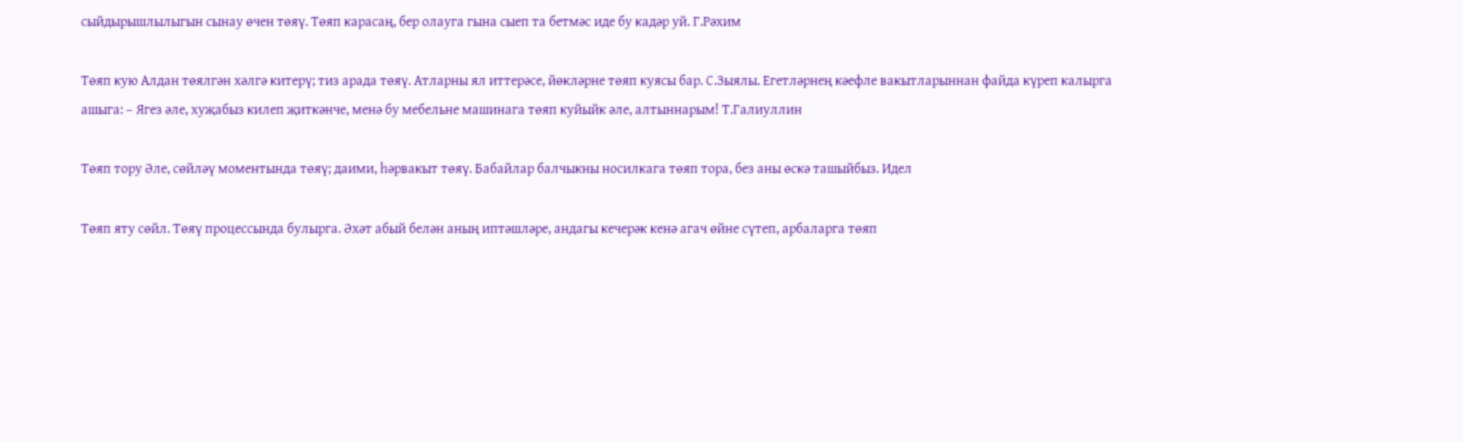сыйдырышлылыгын сынау өчен төяү. Төяп карасаң, бер олауга гына сыеп та бетмәс иде бу кадәр уй. Г.Рәхим

Төяп кую Алдан төялгән хәлгә китерү; тиз арада төяү. Атларны ял иттерәсе, йөкләрне төяп куясы бар. С.Зыялы. Егетләрнең кәефле вакытларыннан файда күреп калырга ашыга: – Ягез әле, хуҗабыз килеп җиткәнче, менә бу мебельне машинага төяп куйыйк әле, алтыннарым! Т.Галиуллин

Төяп тору Әле, сөйләү моментында төяү; даими, һәрвакыт төяү. Бабайлар балчыкны носилкага төяп тора, без аны өскә ташыйбыз. Идел

Төяп яту сөйл. Төяү процессында булырга. Әхәт абый белән аның иптәшләре, андагы кечерәк кенә агач өйне сүтеп, арбаларга төяп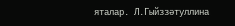яталар. Л.Гыйззәтуллина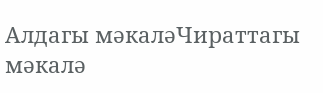Алдагы мәкаләЧираттагы мәкалә